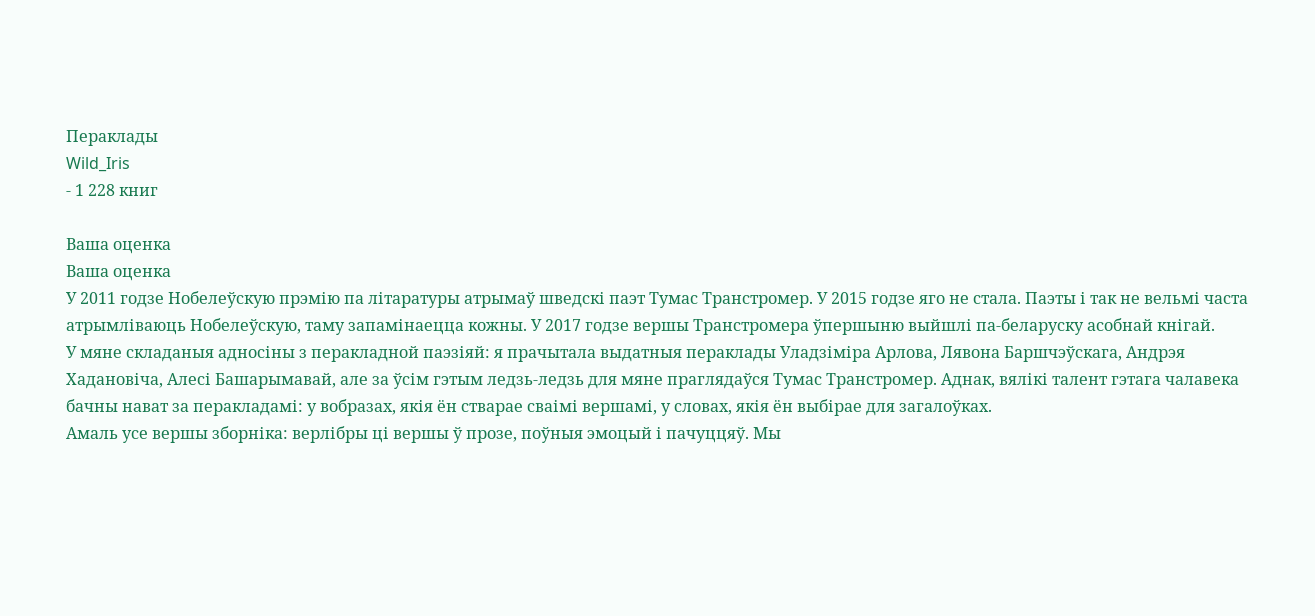Пераклады
Wild_Iris
- 1 228 книг

Ваша оценка
Ваша оценка
У 2011 годзе Нобелеўскую прэмію па літаратуры атрымаў шведскі паэт Тумас Транстромер. У 2015 годзе яго не стала. Паэты і так не вельмі часта атрымліваюць Нобелеўскую, таму запамінаецца кожны. У 2017 годзе вершы Транстромера ўпершыню выйшлі па-беларуску асобнай кнігай.
У мяне складаныя адносіны з перакладной паэзіяй: я прачытала выдатныя пераклады Уладзіміра Арлова, Лявона Баршчэўскага, Андрэя Хадановіча, Алесі Башарымавай, але за ўсім гэтым ледзь-ледзь для мяне праглядаўся Тумас Транстромер. Аднак, вялікі талент гэтага чалавека бачны нават за перакладамі: у вобразах, якія ён стварае сваімі вершамі, у словах, якія ён выбірае для загалоўках.
Амаль усе вершы зборніка: верлібры ці вершы ў прозе, поўныя эмоцый і пачуццяў. Мы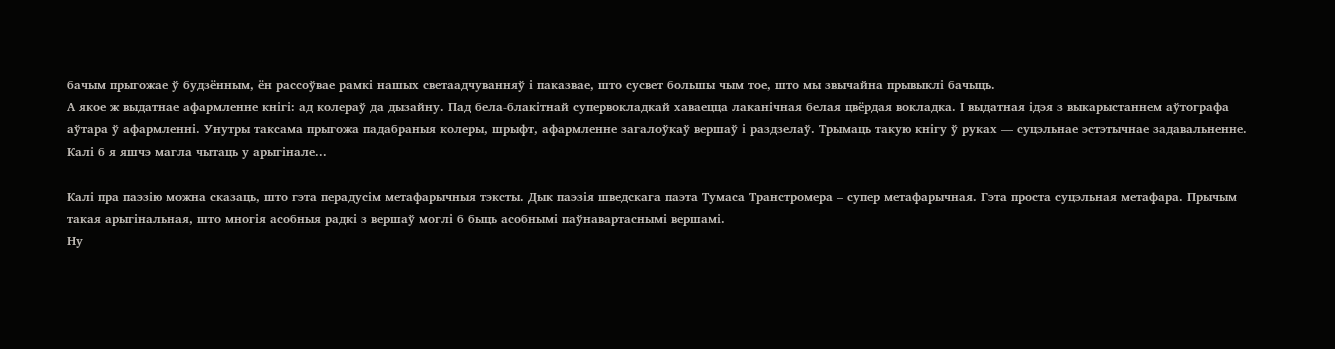бачым прыгожае ў будзённым, ён рассоўвае рамкі нашых светаадчуванняў і паказвае, што сусвет большы чым тое, што мы звычайна прывыклі бачыць.
А якое ж выдатнае афармленне кнігі: ад колераў да дызайну. Пад бела-блакітнай супервокладкай хаваецца лаканічная белая цвёрдая вокладка. І выдатная ідэя з выкарыстаннем аўтографа аўтара ў афармленні. Унутры таксама прыгожа падабраныя колеры, шрыфт, афармленне загалоўкаў вершаў і раздзелаў. Трымаць такую кнігу ў руках — суцэльнае эстэтычнае задавальненне. Калі б я яшчэ магла чытаць у арыгінале...

Калі пра паэзію можна сказаць, што гэта перадусім метафарычныя тэксты. Дык паэзія шведскага паэта Тумаса Транстромера – супер метафарычная. Гэта проста суцэльная метафара. Прычым такая арыгінальная, што многія асобныя радкі з вершаў моглі б быць асобнымі паўнавартаснымі вершамі.
Ну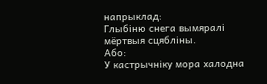напрыклад:
Глыбіню снега вымяралі мёртвыя сцябліны.
Або:
У кастрычніку мора халодна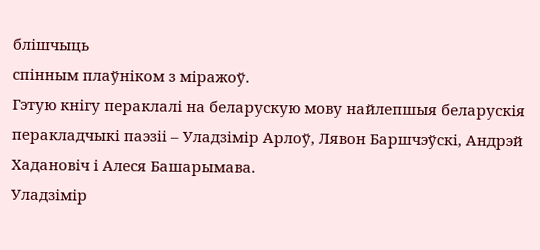блішчыць
спінным плаўніком з міражоў.
Гэтую кнігу пераклалі на беларускую мову найлепшыя беларускія перакладчыкі паэзіі – Уладзімір Арлоў, Лявон Баршчэўскі, Андрэй Хадановіч і Алеся Башарымава.
Уладзімір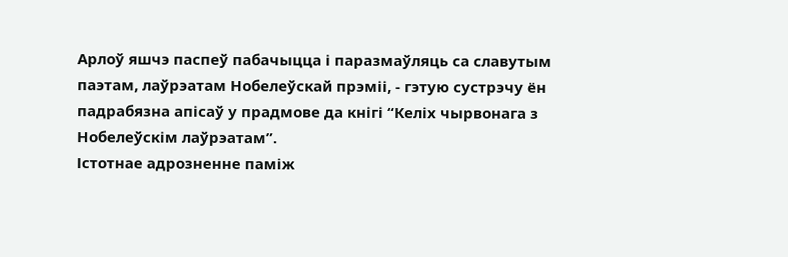Арлоў яшчэ паспеў пабачыцца і паразмаўляць са славутым паэтам, лаўрэатам Нобелеўскай прэміі, - гэтую сустрэчу ён падрабязна апісаў у прадмове да кнігі “Келіх чырвонага з Нобелеўскім лаўрэатам”.
Істотнае адрозненне паміж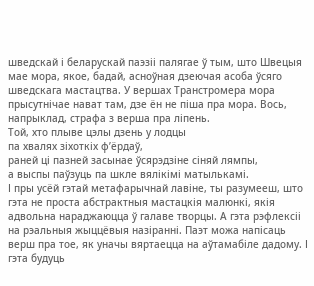шведскай і беларускай паэзіі палягае ў тым, што Швецыя мае мора, якое, бадай, асноўная дзеючая асоба ўсяго шведскага мастацтва. У вершах Транстромера мора прысутнічае нават там, дзе ён не піша пра мора. Вось, напрыклад, страфа з верша пра ліпень.
Той, хто плыве цэлы дзень у лодцы
па хвалях зіхоткіх ф’ёрдаў,
раней ці пазней засынае ўсярэдзіне сіняй лямпы,
а выспы паўзуць па шкле вялікімі матылькамі.
І пры усёй гэтай метафарычнай лавіне, ты разумееш, што гэта не проста абстрактныя мастацкія малюнкі, якія адвольна нараджаюцца ў галаве творцы. А гэта рэфлексіі на рэальныя жыццёвыя назіранні. Паэт можа напісаць верш пра тое, як уначы вяртаецца на аўтамабіле дадому. І гэта будуць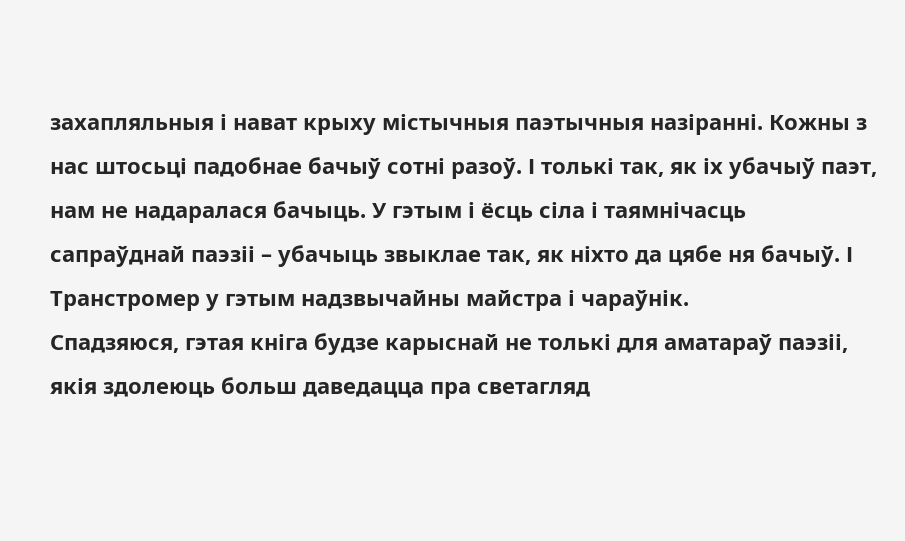захапляльныя і нават крыху містычныя паэтычныя назіранні. Кожны з нас штосьці падобнае бачыў сотні разоў. І толькі так, як іх убачыў паэт, нам не надаралася бачыць. У гэтым і ёсць сіла і таямнічасць сапраўднай паэзіі – убачыць звыклае так, як ніхто да цябе ня бачыў. І Транстромер у гэтым надзвычайны майстра і чараўнік.
Спадзяюся, гэтая кніга будзе карыснай не толькі для аматараў паэзіі, якія здолеюць больш даведацца пра светагляд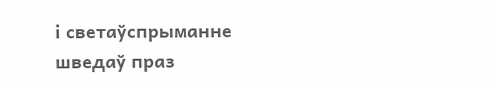і светаўспрыманне шведаў праз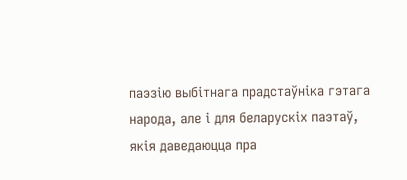паэзію выбітнага прадстаўніка гэтага народа, але і для беларускіх паэтаў, якія даведаюцца пра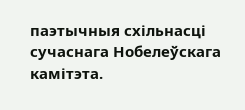паэтычныя схільнасці сучаснага Нобелеўскага камітэта.